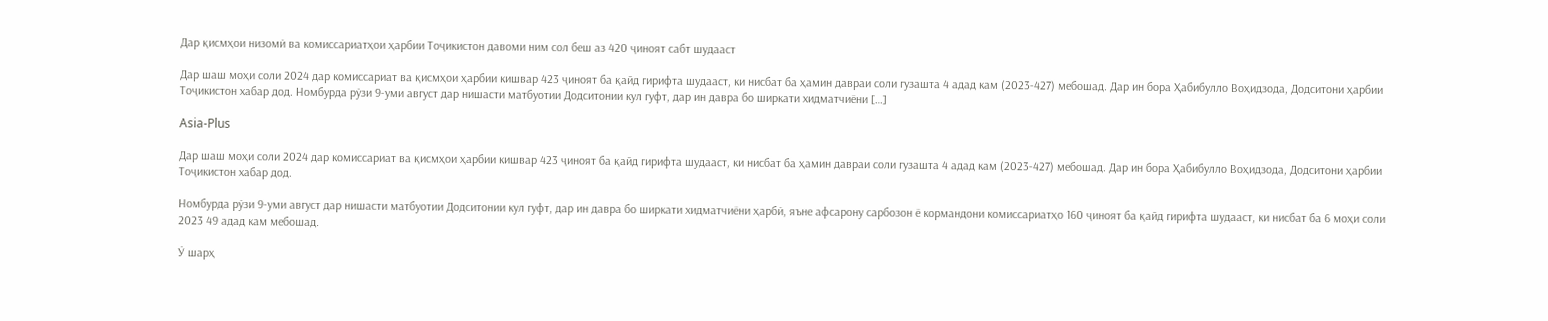Дар қисмҳои низомӣ ва комиссариатҳои ҳарбии Тоҷикистон давоми ним сол беш аз 420 ҷиноят сабт шудааст

Дар шаш моҳи соли 2024 дар комиссариат ва қисмҳои ҳарбии кишвар 423 ҷиноят ба қайд гирифта шудааст, ки нисбат ба ҳамин давраи соли гузашта 4 адад кам (2023-427) мебошад. Дар ин бора Ҳабибулло Воҳидзода, Додситони ҳарбии Тоҷикистон хабар дод. Номбурда рӯзи 9-уми август дар нишасти матбуотии Додситонии кул гуфт, дар ин давра бо ширкати хидматчиёни […]

Asia-Plus

Дар шаш моҳи соли 2024 дар комиссариат ва қисмҳои ҳарбии кишвар 423 ҷиноят ба қайд гирифта шудааст, ки нисбат ба ҳамин давраи соли гузашта 4 адад кам (2023-427) мебошад. Дар ин бора Ҳабибулло Воҳидзода, Додситони ҳарбии Тоҷикистон хабар дод.

Номбурда рӯзи 9-уми август дар нишасти матбуотии Додситонии кул гуфт, дар ин давра бо ширкати хидматчиёни ҳарбӣ, яъне афсарону сарбозон ё кормандони комиссариатҳо 160 ҷиноят ба қайд гирифта шудааст, ки нисбат ба 6 моҳи соли 2023 49 адад кам мебошад.

Ӯ шарҳ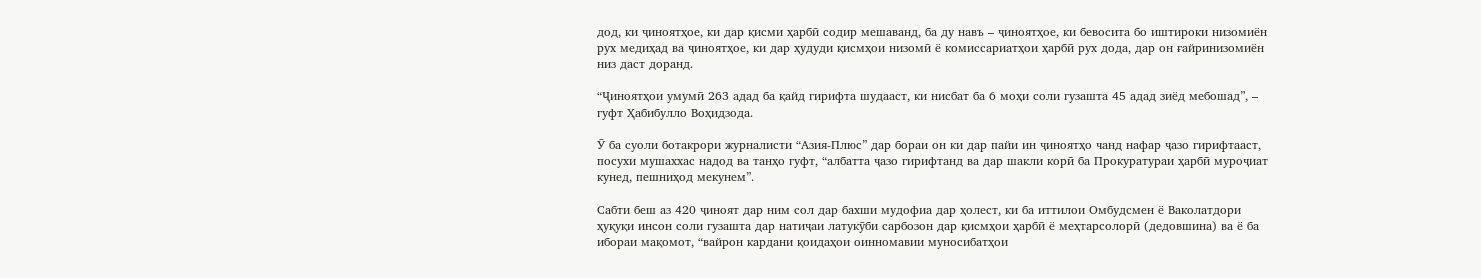дод, ки ҷиноятҳое, ки дар қисми ҳарбӣ содир мешаванд, ба ду навъ – ҷиноятҳое, ки бевосита бо иштироки низомиён рух медиҳад ва ҷиноятҳое, ки дар ҳудуди қисмҳои низомӣ ё комиссариатҳои ҳарбӣ рух дода, дар он ғайринизомиён низ даст доранд.

“Ҷиноятҳои умумӣ 263 адад ба қайд гирифта шудааст, ки нисбат ба 6 моҳи соли гузашта 45 адад зиёд мебошад”, – гуфт Ҳабибулло Воҳидзода.

Ӯ ба суоли ботакрори журналисти “Азия-Плюс” дар бораи он ки дар пайи ин ҷиноятҳо чанд нафар ҷазо гирифтааст, посухи мушаххас надод ва танҳо гуфт, “албатта ҷазо гирифтанд ва дар шакли корӣ ба Прокуратураи ҳарбӣ муроҷиат кунед, пешниҳод мекунем”.

Сабти беш аз 420 ҷиноят дар ним сол дар бахши мудофиа дар ҳолест, ки ба иттилои Омбудсмен ё Ваколатдори ҳуқуқи инсон соли гузашта дар натиҷаи латукӯби сарбозон дар қисмҳои ҳарбӣ ё меҳтарсолорӣ (дедовшина) ва ё ба ибораи мақомот, “вайрон кардани қоидаҳои оинномавии муносибатҳои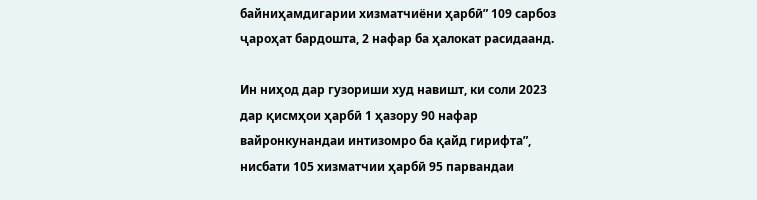байниҳамдигарии хизматчиëни ҳарбӣ” 109 сарбоз ҷароҳат бардошта, 2 нафар ба ҳалокат расидаанд.

Ин ниҳод дар гузориши худ навишт, ки соли 2023 дар қисмҳои ҳарбӣ 1 ҳазору 90 нафар вайронкунандаи интизомро ба қайд гирифта”, нисбати 105 хизматчии ҳарбӣ 95 парвандаи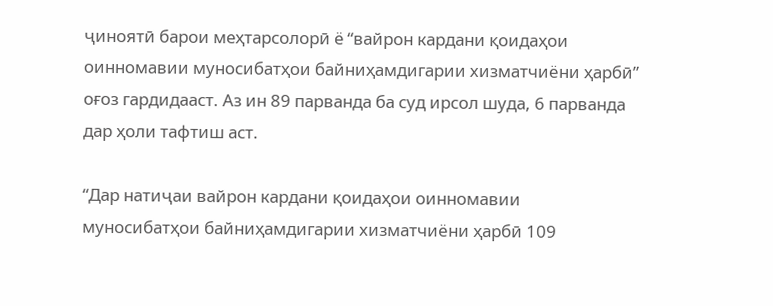ҷиноятӣ барои меҳтарсолорӣ ё “вайрон кардани қоидаҳои оинномавии муносибатҳои байниҳамдигарии хизматчиëни ҳарбӣ” оғоз гардидааст. Аз ин 89 парванда ба суд ирсол шуда, 6 парванда дар ҳоли тафтиш аст.

“Дар натиҷаи вайрон кардани қоидаҳои оинномавии муносибатҳои байниҳамдигарии хизматчиëни ҳарбӣ 109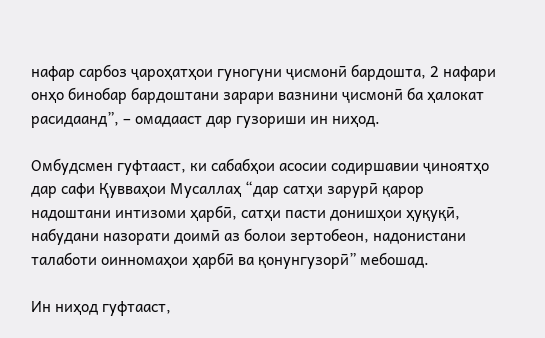нафар сарбоз ҷароҳатҳои гуногуни ҷисмонӣ бардошта, 2 нафари онҳо бинобар бардоштани зарари вазнини ҷисмонӣ ба ҳалокат расидаанд”, – омадааст дар гузориши ин ниҳод.

Омбудсмен гуфтааст, ки сабабҳои асосии содиршавии ҷиноятҳо дар сафи Қувваҳои Мусаллаҳ “дар сатҳи зарурӣ қарор надоштани интизоми ҳарбӣ, сатҳи пасти донишҳои ҳуқуқӣ, набудани назорати доимӣ аз болои зертобеон, надонистани талаботи оинномаҳои ҳарбӣ ва қонунгузорӣ” мебошад.

Ин ниҳод гуфтааст,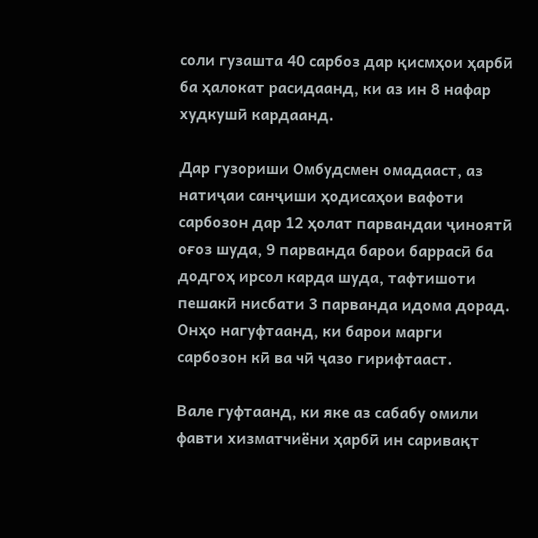соли гузашта 40 сарбоз дар қисмҳои ҳарбӣ ба ҳалокат расидаанд, ки аз ин 8 нафар худкушӣ кардаанд.

Дар гузориши Омбудсмен омадааст, аз натиҷаи санҷиши ҳодисаҳои вафоти сарбозон дар 12 ҳолат парвандаи ҷиноятӣ оғоз шуда, 9 парванда барои баррасӣ ба додгоҳ ирсол карда шуда, тафтишоти пешакӣ нисбати 3 парванда идома дорад. Онҳо нагуфтаанд, ки барои марги сарбозон кӣ ва чӣ ҷазо гирифтааст.

Вале гуфтаанд, ки яке аз сабабу омили фавти хизматчиëни ҳарбӣ ин саривақт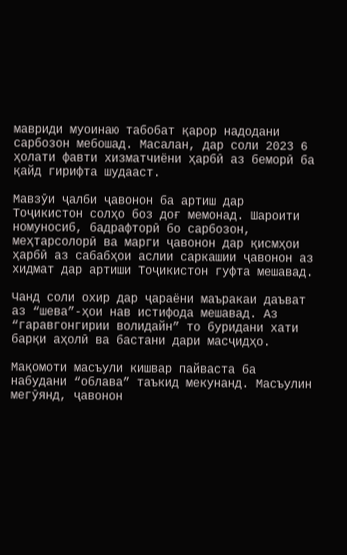мавриди муоинаю табобат қарор надодани сарбозон мебошад. Масалан, дар соли 2023 6 ҳолати фавти хизматчиëни ҳарбӣ аз беморӣ ба қайд гирифта шудааст.

Мавзӯи ҷалби ҷавонон ба артиш дар Тоҷикистон солҳо боз доғ мемонад. Шароити номуносиб, бадрафторӣ бо сарбозон, меҳтарсолорӣ ва марги ҷавонон дар қисмҳои ҳарбӣ аз сабабҳои аслии саркашии ҷавонон аз хидмат дар артиши Тоҷикистон гуфта мешавад.

Чанд соли охир дар ҷараёни маъракаи даъват аз “шева”-ҳои нав истифода мешавад. Аз “гаравгонгирии волидайн” то буридани хати барқи аҳолӣ ва бастани дари масҷидҳо.

Мақомоти масъули кишвар пайваста ба набудани “облава” таъкид мекунанд. Масъулин мегӯянд, ҷавонон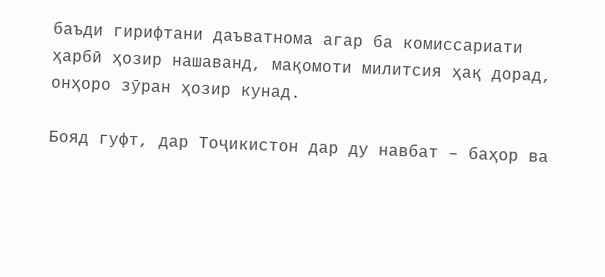баъди гирифтани даъватнома агар ба комиссариати ҳарбӣ ҳозир нашаванд, мақомоти милитсия ҳақ дорад, онҳоро зӯран ҳозир кунад.

Бояд гуфт, дар Тоҷикистон дар ду навбат – баҳор ва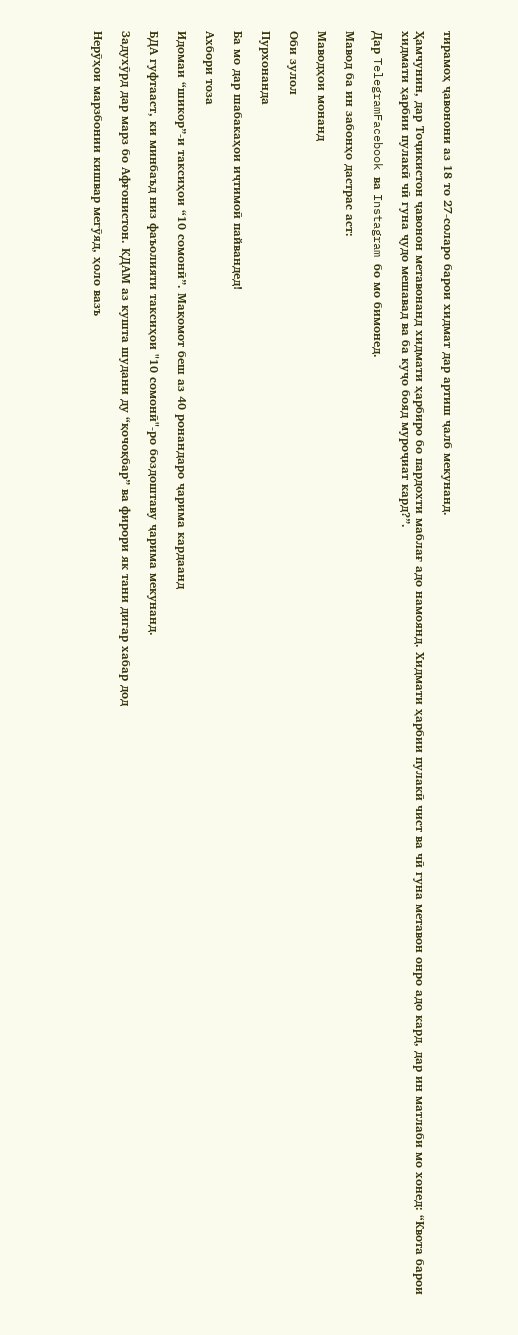тирамоҳ ҷавонони аз 18 то 27-соларо барои хидмат дар артиш ҷалб мекунанд.

Ҳамчунин, дар Тоҷикистон ҷавонон метавонанд хидмати ҳарбиро бо пардохти маблағ адо намоянд. Хидмати ҳарбии пулакӣ чист ва чӣ гуна метавон онро адо кард, дар ин матлаби мо хонед: “Квота барои хидмати ҳарбии пулакӣ чӣ гуна ҷудо мешавад ва ба куҷо бояд муроҷиат кард?”.

Дар TelegramFacebook ва Instagram бо мо бимонед.

Мавод ба ин забонҳо дастрас аст:

Маводҳои монанд

Оби зулол

Пурхонанда

Ба мо дар шабакаҳои иҷтимоӣ пайвандед!

Ахбори тоза

Идомаи “шикор”-и таксиҳои “10 сомонӣ”. Мақомот беш аз 40 ронандаро ҷарима кардаанд

БДА гуфтааст, ки минбаъд низ фаъолияти таксиҳои "10 сомонӣ"-ро боздоштаву ҷарима мекунанд.

Задухӯрд дар марз бо Афғонистон. КДАМ аз кушта шудани ду “қочоқбар” ва фирори як тани дигар хабар дод

Нерӯҳои марзбонии кишвар мегӯяд, ҳоло вазъ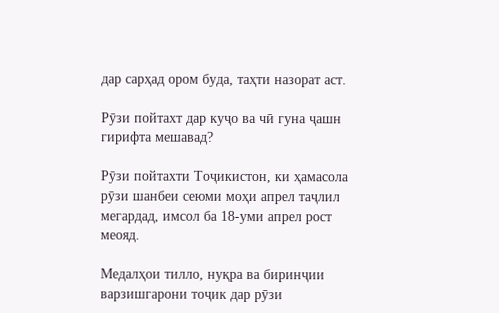дар сарҳад ором буда, таҳти назорат аст.

Рӯзи пойтахт дар куҷо ва чӣ гуна ҷашн гирифта мешавад?

Рӯзи пойтахти Тоҷикистон, ки ҳамасола рӯзи шанбеи сеюми моҳи апрел таҷлил мегардад, имсол ба 18-уми апрел рост меояд.

Медалҳои тилло, нуқра ва биринҷии варзишгарони тоҷик дар рӯзи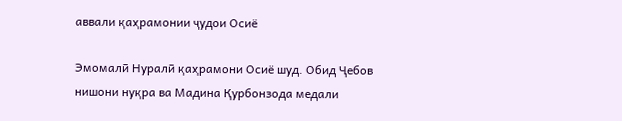аввали қаҳрамонии ҷудои Осиё

Эмомалӣ Нуралӣ қаҳрамони Осиё шуд. Обид Ҷебов нишони нуқра ва Мадина Қурбонзода медали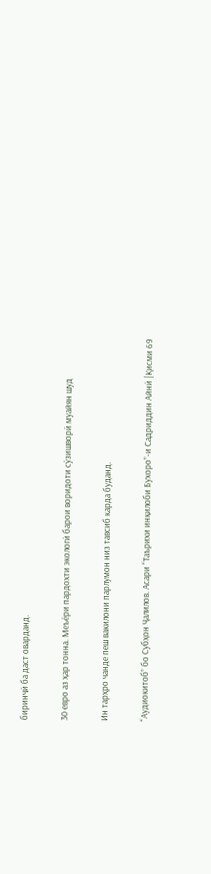биринҷӣ ба даст оварданд.

30 евро аз ҳар тонна. Меъёри пардохти экологӣ барои воридоти сӯзишворӣ муайян шуд

Ин тарҳро чанде пеш вакилони парлумон низ тавсиб карда буданд.

“Аудиокитоб” бо Субҳон Ҷалилов. Асари “Таърихи инқилоби Бухоро”-и Садриддин Айнӣ |Қисми 69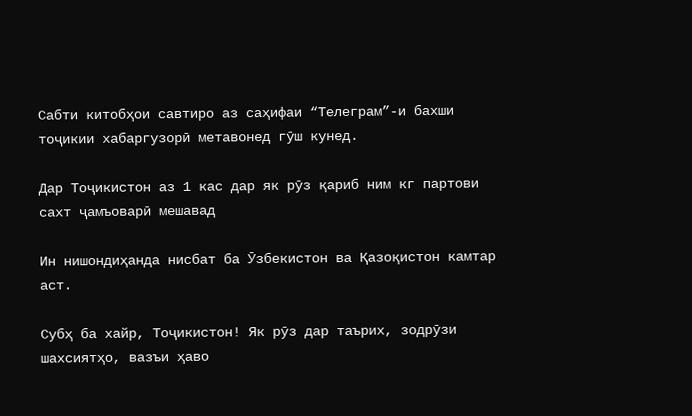Cабти китобҳои савтиро аз саҳифаи “Телеграм”-и бахши тоҷикии хабаргузорӣ метавонед гӯш кунед.

Дар Тоҷикистон аз 1 кас дар як рӯз қариб ним кг партови сахт ҷамъоварӣ мешавад

Ин нишондиҳанда нисбат ба Ӯзбекистон ва Қазоқистон камтар аст.

Субҳ ба хайр, Тоҷикистон! Як рӯз дар таърих, зодрӯзи шахсиятҳо, вазъи ҳаво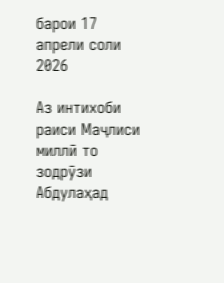барои 17 апрели соли 2026

Аз интихоби раиси Маҷлиси миллӣ то зодрӯзи Абдулаҳад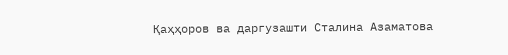Қаҳҳоров ва даргузашти Сталина Азаматова